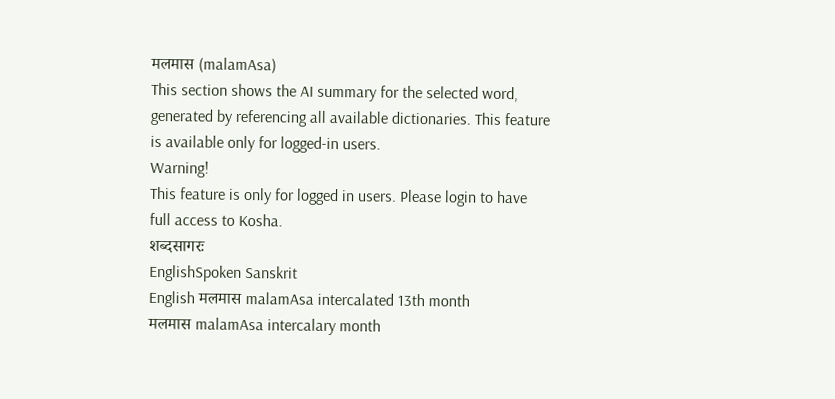मलमास (malamAsa)
This section shows the AI summary for the selected word, generated by referencing all available dictionaries. This feature is available only for logged-in users.
Warning!
This feature is only for logged in users. Please login to have full access to Kosha.
शब्दसागरः
EnglishSpoken Sanskrit
English मलमास malamAsa intercalated 13th month
मलमास malamAsa intercalary month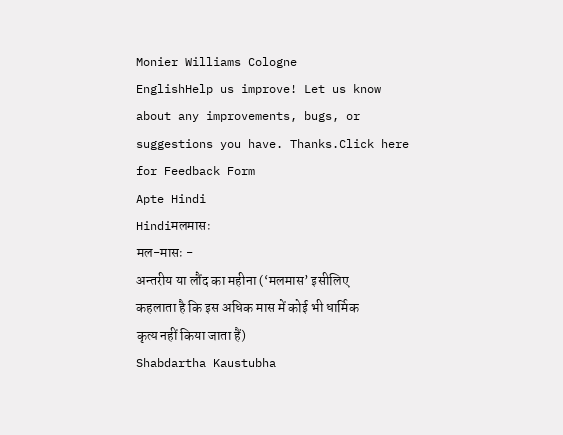Monier Williams Cologne
EnglishHelp us improve! Let us know about any improvements, bugs, or suggestions you have. Thanks.Click here for Feedback Form
Apte Hindi
Hindiमलमासः
मल-मासः -
अन्तरीय या लौंद का महीना (‘मलमास’ इसीलिए कहलाता है कि इस अधिक मास में कोई भी धार्मिक कृत्य नहीं किया जाता हैं)
Shabdartha Kaustubha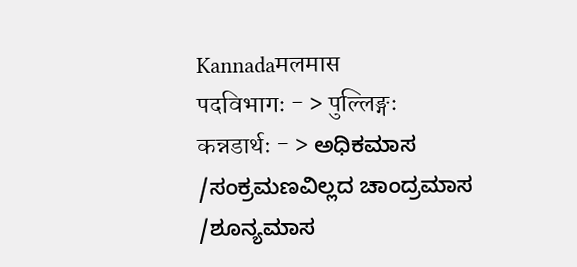Kannadaमलमास
पदविभागः - > पुल्लिङ्गः
कन्नडार्थः - > ಅಧಿಕಮಾಸ /ಸಂಕ್ರಮಣವಿಲ್ಲದ ಚಾಂದ್ರಮಾಸ /ಶೂನ್ಯಮಾಸ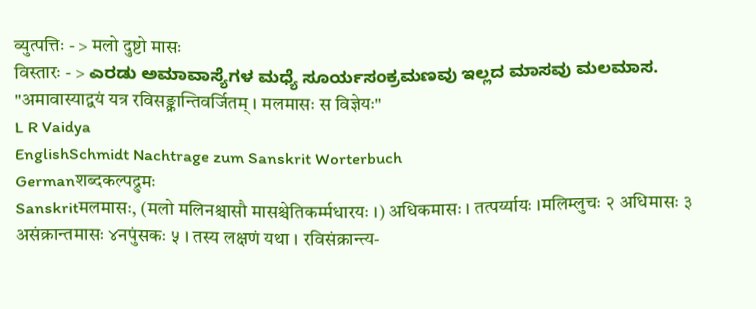व्युत्पत्तिः - > मलो दुष्टो मासः
विस्तारः - > ಎರಡು ಅಮಾವಾಸ್ಯೆಗಳ ಮಧ್ಯೆ ಸೂರ್ಯಸಂಕ್ರಮಣವು ಇಲ್ಲದ ಮಾಸವು ಮಲಮಾಸ. "अमावास्याद्वयं यत्र रविसङ्क्रान्तिवर्जितम् । मलमासः स विज्ञेयः"
L R Vaidya
EnglishSchmidt Nachtrage zum Sanskrit Worterbuch
Germanशब्दकल्पद्रुमः
Sanskritमलमासः, (मलो मलिनश्चासौ मासश्चेतिकर्म्मधारयः ।) अधिकमासः । तत्पर्य्यायः ।मलिम्लुचः २ अधिमासः ३ असंक्रान्तमासः ४नपुंसकः ५ । तस्य लक्षणं यथा । रविसंक्रान्त्य-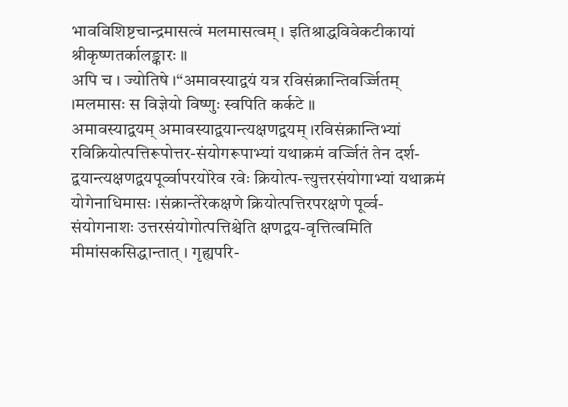भावविशिष्टचान्द्रमासत्वं मलमासत्वम् । इतिश्राद्धविवेकटीकायां श्रीकृष्णतर्कालङ्कारः ॥
अपि च । ज्योतिषे ।“अमावस्याद्वयं यत्र रविसंक्रान्तिवर्ज्जितम् ।मलमासः स विज्ञेयो विष्णुः स्वपिति कर्कटे ॥
अमावस्याद्वयम् अमावस्याद्वयान्त्यक्षणद्वयम् ।रविसंक्रान्तिभ्यां रविक्रियोत्पत्तिरूपोत्तर-संयोगरूपाभ्यां यथाक्रमं वर्ज्जितं तेन दर्श-द्वयान्त्यक्षणद्वयपूर्व्वापरयोरेव रवेः क्रियोत्प-त्त्युत्तरसंयोगाभ्यां यथाक्रमं योगेनाधिमासः ।संक्रान्तेरेकक्षणे क्रियोत्पत्तिरपरक्षणे पूर्व्व-संयोगनाशः उत्तरसंयोगोत्पत्तिश्चेति क्षणद्वय-वृत्तित्वमिति मीमांसकसिद्धान्तात् । गृह्यपरि-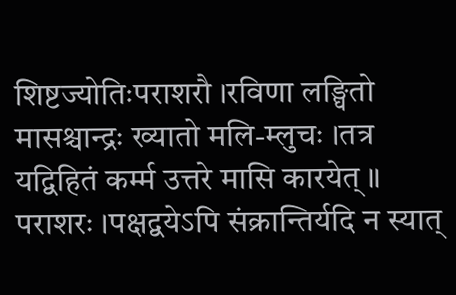शिष्टज्योतिःपराशरौ ।रविणा लङ्घितो मासश्चान्द्रः ख्यातो मलि-म्लुचः ।तत्र यद्विहितं कर्म्म उत्तरे मासि कारयेत् ॥
पराशरः ।पक्षद्वयेऽपि संक्रान्तिर्यदि न स्यात्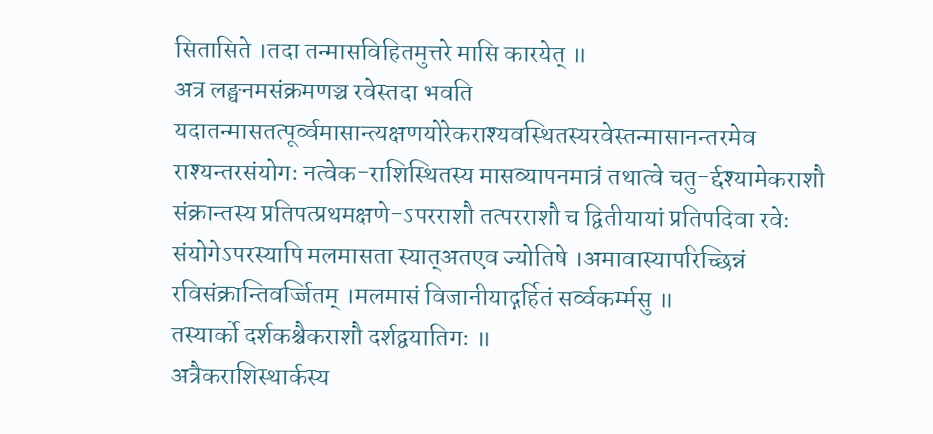सितासिते ।तदा तन्मासविहितमुत्तरे मासि कारयेत् ॥
अत्र लङ्घनमसंक्रमणञ्च रवेस्तदा भवति यदातन्मासतत्पूर्व्वमासान्त्यक्षणयोरेकराश्यवस्थितस्यरवेस्तन्मासानन्तरमेव राश्यन्तरसंयोगः नत्वेक-राशिस्थितस्य मासव्यापनमात्रं तथात्वे चतु-र्द्दश्यामेकराशौ संक्रान्तस्य प्रतिपत्प्रथमक्षणे-ऽपरराशौ तत्परराशौ च द्वितीयायां प्रतिपदिवा रवेः संयोगेऽपरस्यापि मलमासता स्यात्अतएव ज्योतिषे ।अमावास्यापरिच्छिन्नं रविसंक्रान्तिवर्ज्जितम् ।मलमासं विजानीयाद्गर्हितं सर्व्वकर्म्मसु ॥
तस्यार्को दर्शकश्चैकराशौ दर्शद्वयातिगः ॥
अत्रैकराशिस्थार्कस्य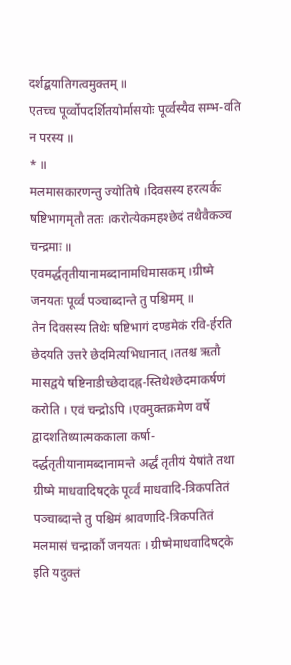दर्शद्बयातिगत्वमुक्तम् ॥
एतच्च पूर्व्वोपदर्शितयोर्मासयोः पूर्व्वस्यैव सम्भ-वति न परस्य ॥
* ॥
मलमासकारणन्तु ज्योतिषे ।दिवसस्य हरत्यर्कः षष्टिभागमृतौ ततः ।करोत्येकमहश्छेदं तथैवैकञ्च चन्द्रमाः ॥
एवमर्द्धतृतीयानामब्दानामधिमासकम् ।ग्रीष्मे जनयतः पूर्व्वं पञ्चाब्दान्ते तु पश्चिमम् ॥
तेन दिवसस्य तिथेः षष्टिभागं दण्डमेकं रवि-र्हरति छेदयति उत्तरे छेदमित्यभिधानात् ।ततश्च ऋतौ मासद्वये षष्टिनाडीच्छेदादह्न-स्तिथेश्छेदमाकर्षणं करोति । एवं चन्द्रोऽपि ।एवमुक्तक्रमेण वर्षे द्वादशतिथ्यात्मककाला कर्षा-दर्द्धतृतीयानामब्दानामन्ते अर्द्धं तृतीयं येषांते तथा ग्रीष्मे माधवादिषट्के पूर्व्वं माधवादि-त्रिकपतितं पञ्चाब्दान्ते तु पश्चिमं श्रावणादि-त्रिकपतितं मलमासं चन्द्रार्कौ जनयतः । ग्रीष्मेमाधवादिषट्के इति यदुक्तं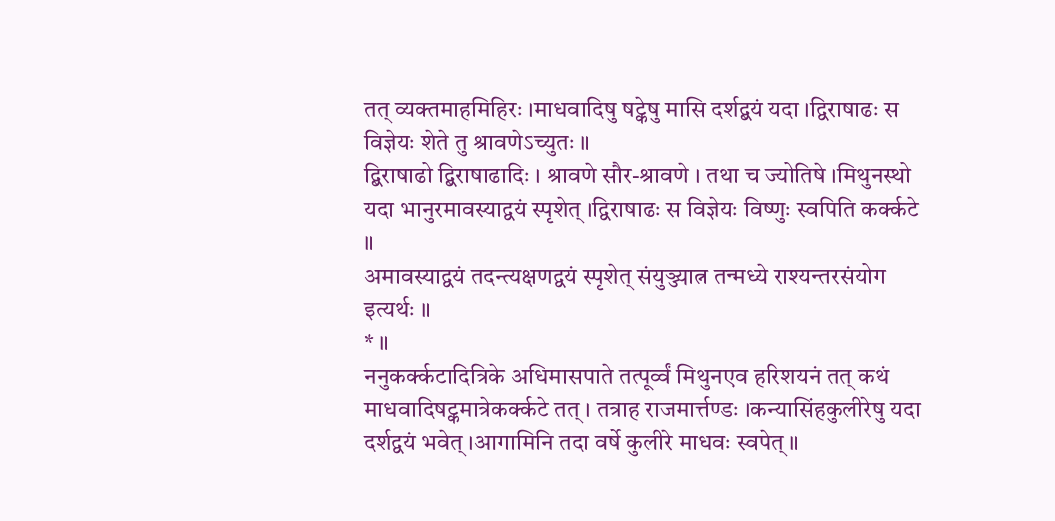तत् व्यक्तमाहमिहिरः ।माधवादिषु षट्केषु मासि दर्शद्बयं यदा ।द्विराषाढः स विज्ञेयः शेते तु श्रावणेऽच्युतः ॥
द्बिराषाढो द्बिराषाढादिः । श्रावणे सौर-श्रावणे । तथा च ज्योतिषे ।मिथुनस्थो यदा भानुरमावस्याद्वयं स्पृशेत् ।द्विराषाढः स विज्ञेयः विष्णुः स्वपिति कर्क्कटे ॥
अमावस्याद्वयं तदन्त्यक्षणद्वयं स्पृशेत् संयुञ्ज्यात्न तन्मध्ये राश्यन्तरसंयोग इत्यर्थः ॥
* ॥
ननुकर्क्कटादित्रिके अधिमासपाते तत्पूर्व्वं मिथुनएव हरिशयनं तत् कथं माधवादिषट्कमात्रेकर्क्कटे तत् । तत्राह राजमार्त्तण्डः ।कन्यासिंहकुलीरेषु यदा दर्शद्वयं भवेत् ।आगामिनि तदा वर्षे कुलीरे माधवः स्वपेत् ॥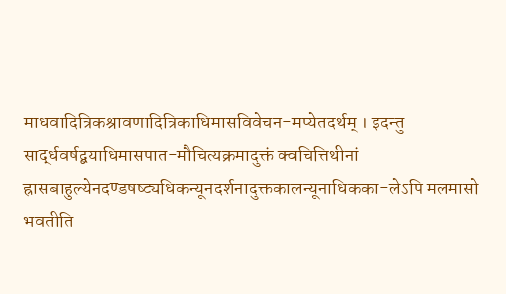माधवादित्रिकश्रावणादित्रिकाधिमासविवेचन-मप्येतदर्थम् । इदन्तु सार्द्धवर्षद्बयाधिमासपात-मौचित्यक्रमादुक्तं क्वचित्तिथीनां ह्रासबाहुल्येनदण्डषष्ट्यधिकन्यूनदर्शनादुक्तकालन्यूनाधिकका-लेऽपि मलमासो भवतीति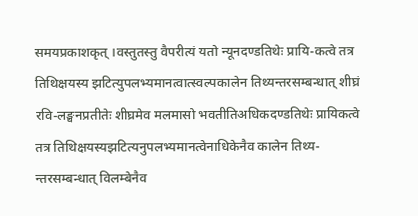समयप्रकाशकृत् ।वस्तुतस्तु वैपरीत्यं यतो न्यूनदण्डतिथेः प्रायि-कत्वे तत्र तिथिक्षयस्य झटित्युपलभ्यमानत्वात्स्वल्पकालेन तिथ्यन्तरसम्बन्धात् शीघ्रं रवि-लङ्घनप्रतीतेः शीघ्रमेव मलमासो भवतीतिअधिकदण्डतिथेः प्रायिकत्वे तत्र तिथिक्षयस्यझटित्यनुपलभ्यमानत्वेनाधिकेनैव कालेन तिथ्य-न्तरसम्बन्धात् विलम्बेनैव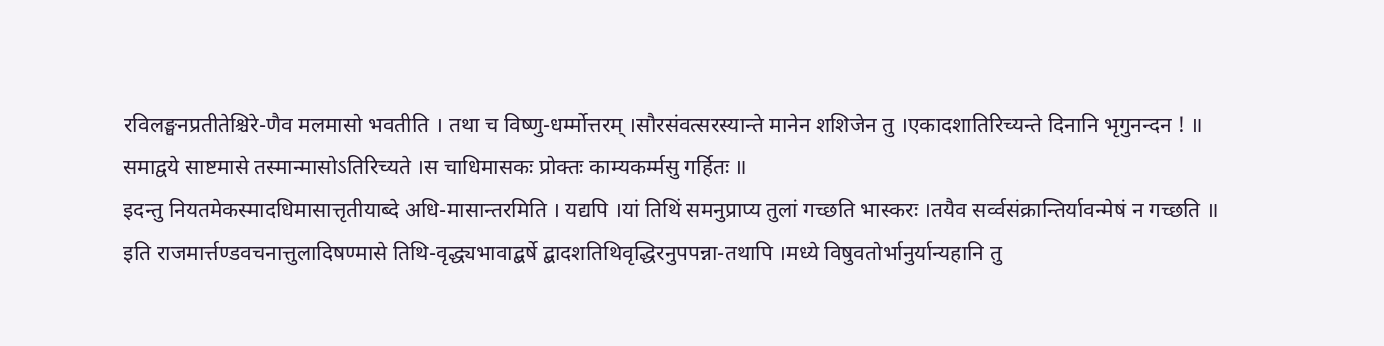रविलङ्घनप्रतीतेश्चिरे-णैव मलमासो भवतीति । तथा च विष्णु-धर्म्मोत्तरम् ।सौरसंवत्सरस्यान्ते मानेन शशिजेन तु ।एकादशातिरिच्यन्ते दिनानि भृगुनन्दन ! ॥
समाद्वये साष्टमासे तस्मान्मासोऽतिरिच्यते ।स चाधिमासकः प्रोक्तः काम्यकर्म्मसु गर्हितः ॥
इदन्तु नियतमेकस्मादधिमासात्तृतीयाब्दे अधि-मासान्तरमिति । यद्यपि ।यां तिथिं समनुप्राप्य तुलां गच्छति भास्करः ।तयैव सर्व्वसंक्रान्तिर्यावन्मेषं न गच्छति ॥
इति राजमार्त्तण्डवचनात्तुलादिषण्मासे तिथि-वृद्ध्यभावाद्बर्षे द्बादशतिथिवृद्धिरनुपपन्ना-तथापि ।मध्ये विषुवतोर्भानुर्यान्यहानि तु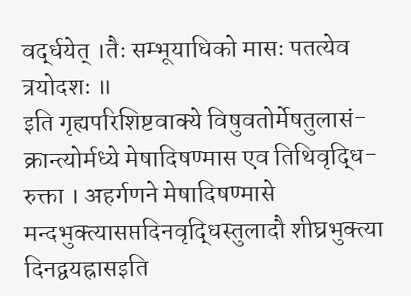वर्द्धयेत् ।तैः सम्भूयाधिको मासः पतत्येव त्रयोदशः ॥
इति गृह्यपरिशिष्टवाक्ये विषुवतोर्मेषतुलासं-क्रान्त्योर्मध्ये मेषादिषण्मास एव तिथिवृद्धि-रुक्ता । अहर्गणने मेषादिषण्मासे मन्दभुक्त्यासप्तदिनवृद्धिस्तुलादौ शीघ्रभुक्त्या दिनद्वयह्रासइति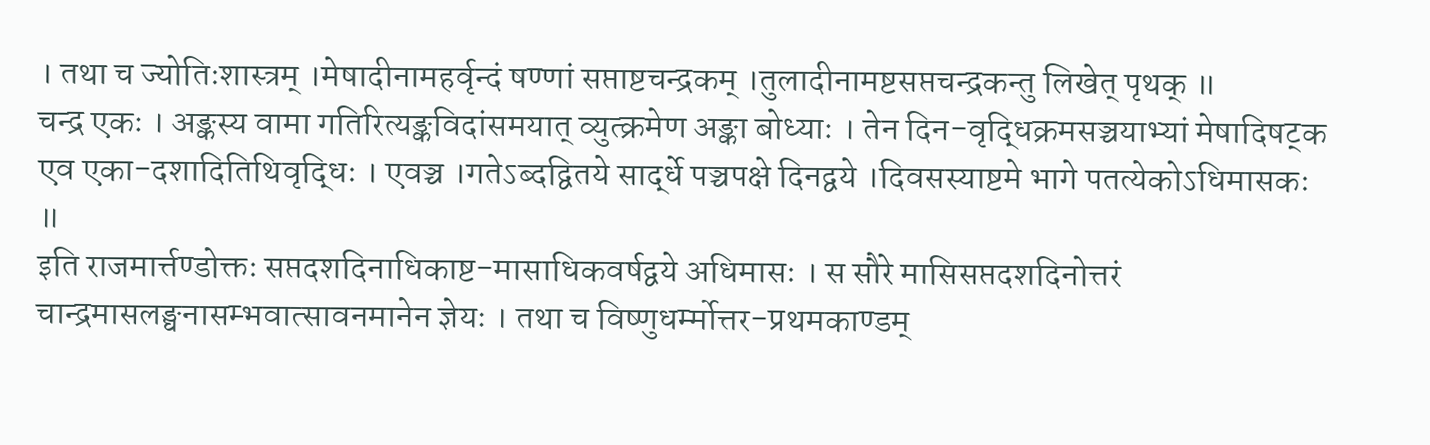। तथा च ज्योतिःशास्त्रम् ।मेषादीनामहर्वृन्दं षण्णां सप्ताष्टचन्द्रकम् ।तुलादीनामष्टसप्तचन्द्रकन्तु लिखेत् पृथक् ॥
चन्द्र एकः । अङ्कस्य वामा गतिरित्यङ्कविदांसमयात् व्युत्क्रमेण अङ्का बोध्याः । तेन दिन-वृद्धिक्रमसञ्चयाभ्यां मेषादिषट्क एव एका-दशादितिथिवृद्धिः । एवञ्च ।गतेऽब्दद्वितये सार्द्धे पञ्चपक्षे दिनद्वये ।दिवसस्याष्टमे भागे पतत्येकोऽधिमासकः ॥
इति राजमार्त्तण्डोक्तः सप्तदशदिनाधिकाष्ट-मासाधिकवर्षद्वये अधिमासः । स सौरे मासिसप्तदशदिनोत्तरं चान्द्रमासलङ्घनासम्भवात्सावनमानेन ज्ञेयः । तथा च विष्णुधर्म्मोत्तर-प्रथमकाण्डम्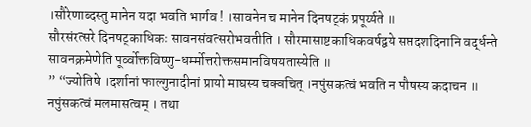।सौरेणाब्दस्तु मानेन यदा भवति भार्गव ! ।सावनेन च मानेन दिनषट्कं प्रपूर्य्यते ॥
सौरसंरत्सरे दिनषट्काधिकः सावनसंवत्सरोभवतीति । सौरमासाष्टकाधिकवर्षद्वये सप्तदशदिनानि वर्द्धन्ते सावनक्रमेणेति पूर्व्वोक्तविष्णु-धर्म्मोत्तरोक्तसमानविषयतास्येति ॥
” “ज्योतिषे ।दर्शानां फाल्गुनादीनां प्रायो माघस्य चक्वचित् ।नपुंसकत्वं भवति न पौषस्य कदाचन ॥
नपुंसकत्वं मलमासत्वम् । तथा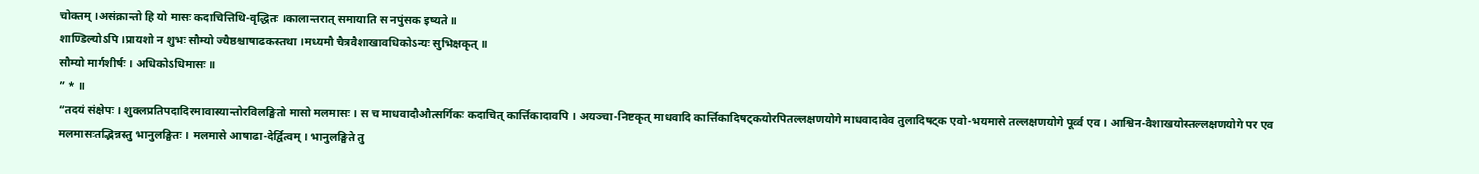चोक्तम् ।असंक्रान्तो हि यो मासः कदाचित्तिथि-वृद्धितः ।कालान्तरात् समायाति स नपुंसक इष्यते ॥
शाण्डिल्योऽपि ।प्रायशो न शुभः सौम्यो ज्यैष्ठश्चाषाढकस्तथा ।मध्यमौ चैत्रवैशाखावधिकोऽन्यः सुभिक्षकृत् ॥
सौम्यो मार्गशीर्षः । अधिकोऽधिमासः ॥
” * ॥
“तदयं संक्षेपः । शुक्लप्रतिपदादिरमावास्यान्तोरविलङ्घितो मासो मलमासः । स च माधवादौऔत्सर्गिकः कदाचित् कार्त्तिकादावपि । अयञ्चा-निष्टकृत् माधवादि कार्त्तिकादिषट्कयोरपितल्लक्षणयोगे माधवादावेव तुलादिषट्क एवो-भयमासे तल्लक्षणयोगे पूर्व्व एव । आश्विन-वैशाखयोस्तल्लक्षणयोगे पर एव मलमासःतद्भिन्नस्तु भानुलङ्घितः । मलमासे आषाढा-देर्द्वित्वम् । भानुलङ्घिते तु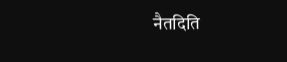नैतदिति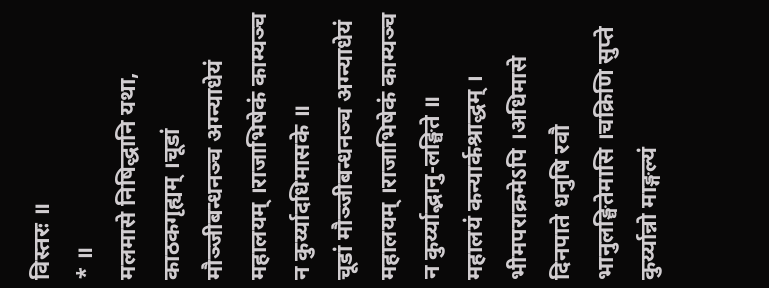विस्तरः ॥
* ॥
मलमासे निषिद्धानि यथा, काठकगृह्यम् ।चूडां मौञ्जीबन्धनञ्च अग्न्याधेयं महालयम् ।राजाभिषेकं काम्यञ्च न कुर्य्यादधिमासके ॥
चूडां मौञ्जीबन्धनञ्च अग्न्याधेयं महालयम् ।राजाभिषेकं काम्यञ्च न कुर्य्याद्भानु-लङ्घिते ॥
महालयं कन्यार्कश्राद्धम् । भीमपराक्रमेऽपि ।अधिमासे दिनपाते धनुषि रवौ भानुलङ्घितेमासि ।चक्रिणि सुप्ते कुर्य्यान्नो माङ्गल्यं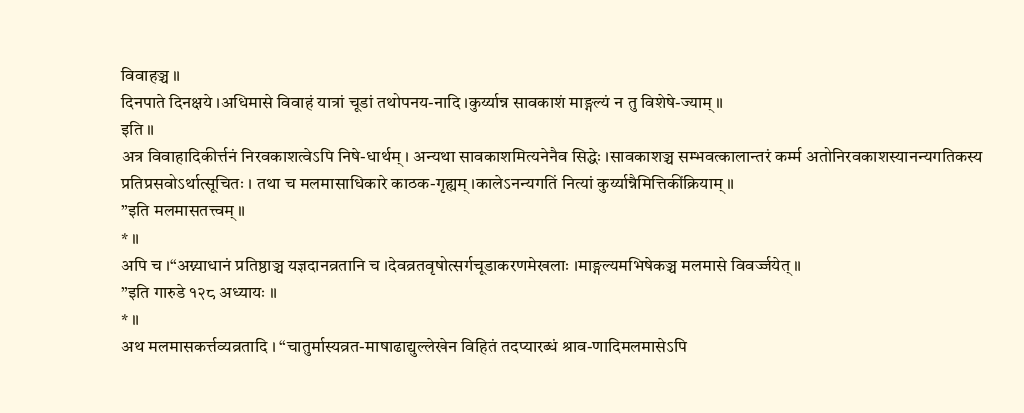विवाहञ्च ॥
दिनपाते दिनक्षये ।अधिमासे विवाहं यात्रां चूडां तथोपनय-नादि ।कुर्य्यान्न सावकाशं माङ्गल्यं न तु विशेषे-ज्याम् ॥
इति ॥
अत्र विवाहादिकीर्त्तनं निरवकाशत्वेऽपि निषे-धार्थम् । अन्यथा सावकाशमित्यनेनैव सिद्धेः ।सावकाशञ्च सम्भवत्कालान्तरं कर्म्म अतोनिरवकाशस्यानन्यगतिकस्य प्रतिप्रसवोऽर्थात्सूचितः । तथा च मलमासाधिकारे काठक-गृह्यम् ।कालेऽनन्यगतिं नित्यां कुर्य्यान्नैमित्तिकींक्रियाम् ॥
”इति मलमासतत्त्वम् ॥
* ॥
अपि च ।“अग्न्याधानं प्रतिष्ठाञ्च यज्ञदानव्रतानि च ।देवव्रतवृषोत्सर्गचूडाकरणमेखलाः ।माङ्गल्यमभिषेकञ्च मलमासे विवर्ज्जयेत् ॥
”इति गारुडे १२८ अध्यायः ॥
* ॥
अथ मलमासकर्त्तव्यव्रतादि । “चातुर्मास्यव्रत-माषाढाद्युल्लेखेन विहितं तदप्यारब्धं श्राव-णादिमलमासेऽपि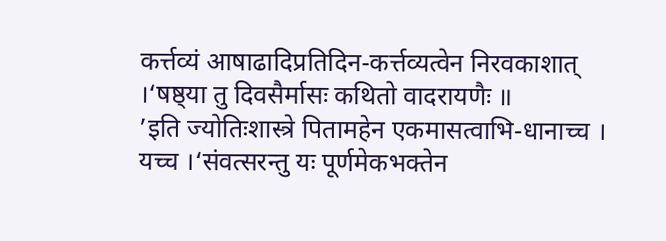कर्त्तव्यं आषाढादिप्रतिदिन-कर्त्तव्यत्वेन निरवकाशात् ।‘षष्ठ्या तु दिवसैर्मासः कथितो वादरायणैः ॥
’इति ज्योतिःशास्त्रे पितामहेन एकमासत्वाभि-धानाच्च । यच्च ।‘संवत्सरन्तु यः पूर्णमेकभक्तेन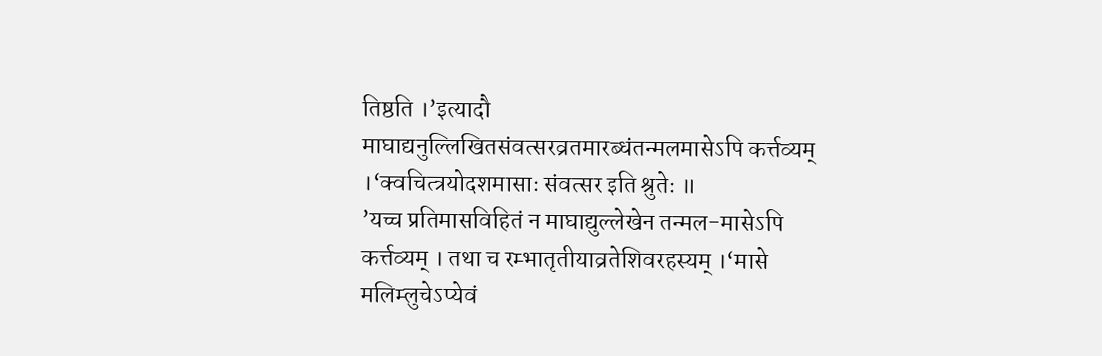तिष्ठति ।’इत्यादौ माघाद्यनुल्लिखितसंवत्सरव्रतमारब्धंतन्मलमासेऽपि कर्त्तव्यम् ।‘क्वचित्त्रयोदशमासाः संवत्सर इति श्रुतेः ॥
’यच्च प्रतिमासविहितं न माघाद्युल्लेखेन तन्मल-मासेऽपि कर्त्तव्यम् । तथा च रम्भातृतीयाव्रतेशिवरहस्यम् ।‘मासे मलिम्लुचेऽप्येवं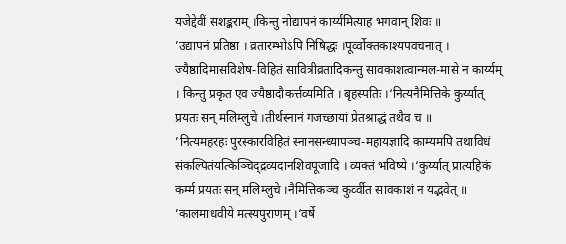यजेद्देवीं सशङ्कराम् ।किन्तु नोद्यापनं कार्य्यमित्याह भगवान् शिवः ॥
’उद्यापनं प्रतिष्ठा । व्रतारम्भोऽपि निषिद्धः ।पूर्व्वोक्तकाश्यपवचनात् । ज्यैष्ठादिमासविशेष-विहितं सावित्रीव्रतादिकन्तु सावकाशत्वान्मल-मासे न कार्य्यम् । किन्तु प्रकृत एव ज्यैष्ठादौकर्त्तव्यमिति । बृहस्पतिः ।‘नित्यनैमित्तिके कुर्य्यात् प्रयतः सन् मलिम्लुचे ।तीर्थस्नानं गजच्छायां प्रेतश्राद्धं तथैव च ॥
’नित्यमहरहः पुरस्कारविहितं स्नानसन्ध्यापञ्च-महायज्ञादि काम्यमपि तथाविधं संकल्पितंयत्किञ्चिद्द्रव्यदानशिवपूजादि । व्यक्तं भविष्ये ।‘कुर्य्यात् प्रात्यहिकं कर्म्म प्रयतः सन् मलिम्लुचे ।नैमित्तिकञ्च कुर्व्वीत सावकाशं न यद्भवेत् ॥
’कालमाधवीये मत्स्यपुराणम् ।‘वर्षे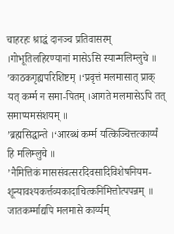चाहरहः श्राद्धं दानञ्च प्रतिवासरम् ।गोभूतिलहिरण्यानां मासेऽसि स्यान्मलिम्लुचे ॥
’काठकगृह्यपरिशिष्टम् ।‘प्रवृत्तं मलमासात् प्राक् यत् कर्म्म न समा-पितम् ।आगते मलमासेऽपि तत् समाप्यमसंशयम् ॥
’ब्रह्मसिद्धान्ते ।‘आरब्धं कर्म्म यत्किञ्चित्तत्कार्य्यं हि मलिम्लुचे ॥
’नैमित्तिकं माससंवत्सरदिवसादिविशेषनियम-शून्यावश्यकर्त्तव्यकादाचित्कनिमित्तोत्पपन्नम् ॥
जातकर्म्माद्यपि मलमासे कार्य्यम्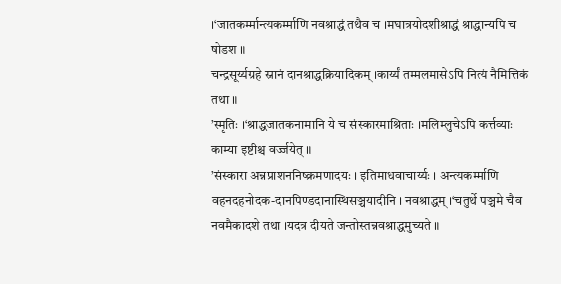।‘जातकर्म्मान्त्यकर्म्माणि नवश्राद्धं तथैव च ।मघात्रयोदशीश्राद्धं श्राद्धान्यपि च षोडश ॥
चन्द्रसूर्य्यग्रहे स्नानं दानश्राद्धक्रियादिकम् ।कार्य्यं तम्मलमासेऽपि नित्यं नैमित्तिकं तथा ॥
’स्मृतिः ।‘श्राद्धजातकनामानि ये च संस्कारमाश्रिताः ।मलिम्लुचेऽपि कर्त्तव्याः काम्या इष्टीश्च वर्ज्जयेत् ॥
’संस्कारा अन्नप्राशननिष्क्रमणादयः । इतिमाधवाचार्य्यः । अन्त्यकर्म्माणि वहनदहनोदक-दानपिण्डदानास्थिसञ्चयादीनि । नवश्राद्धम् ।‘चतुर्थे पञ्चमे चैव नवमैकादशे तथा ।यदत्र दीयते जन्तोस्तन्नवश्राद्धमुच्यते ॥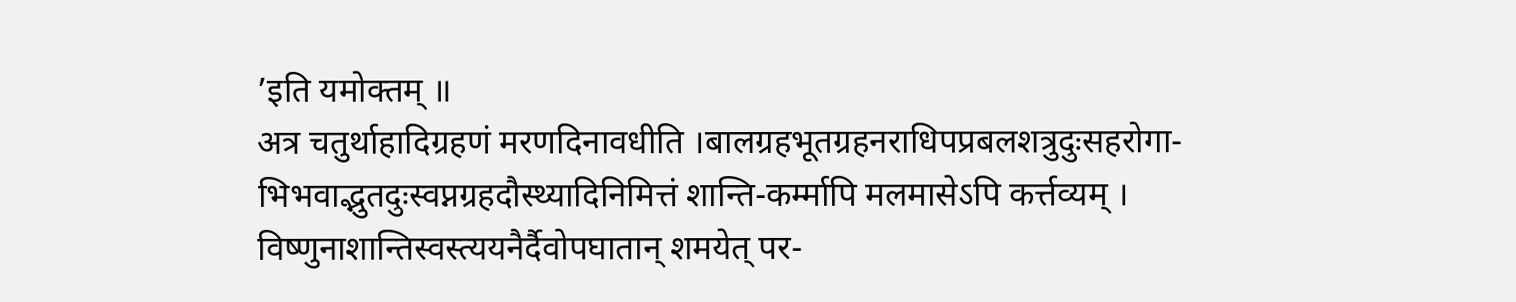’इति यमोक्तम् ॥
अत्र चतुर्थाहादिग्रहणं मरणदिनावधीति ।बालग्रहभूतग्रहनराधिपप्रबलशत्रुदुःसहरोगा-भिभवाद्भुतदुःस्वप्नग्रहदौस्थ्यादिनिमित्तं शान्ति-कर्म्मापि मलमासेऽपि कर्त्तव्यम् । विष्णुनाशान्तिस्वस्त्ययनैर्दैवोपघातान् शमयेत् पर-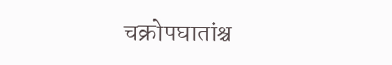चक्रोपघातांश्च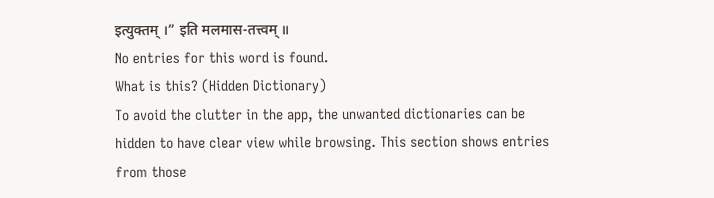इत्युक्तम् ।” इति मलमास-तत्त्वम् ॥
No entries for this word is found.
What is this? (Hidden Dictionary)
To avoid the clutter in the app, the unwanted dictionaries can be hidden to have clear view while browsing. This section shows entries from those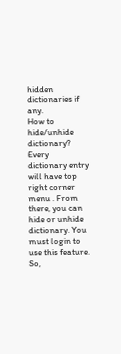hidden dictionaries if any.
How to hide/unhide dictionary?
Every dictionary entry will have top right corner menu . From there, you can hide or unhide dictionary. You must login to use this feature. So,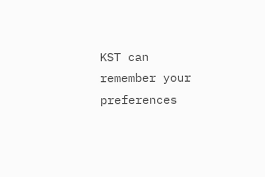KST can remember your preferences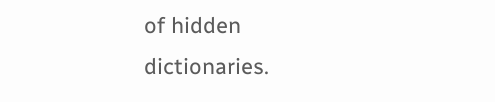of hidden dictionaries.